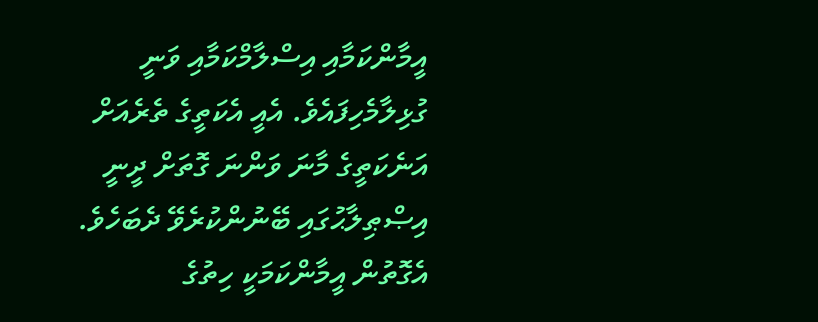އީމާންކަމާއި އިސްލާމްކަމާއި ވަނީ ގުޅިލާމެހިފައެވެ. އެއީ އެކަތީގެ ތެރެއަށް އަނެކަތީގެ މާނަ ވަންނަ ގޮތަށް ދީނީ އިޞްޠިލާޙުގައި ބޭނުންކުރެވޭ ދެބަހެވެ. އެގޮތުން އީމާންކަމަކީ ހިތުގެ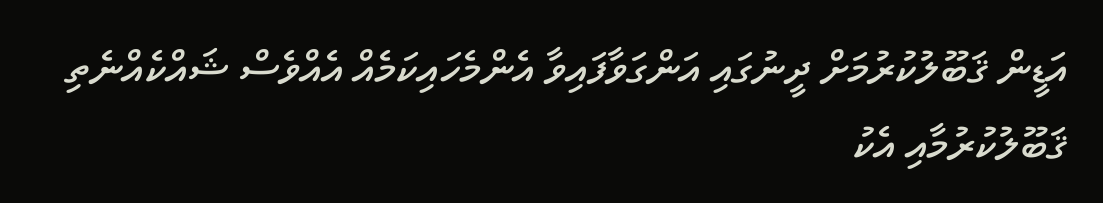އަޑީން ޤަބޫލުކުރުމަށް ދީނުގައި އަންގަވާފައިވާ އެންމެހައިކަމެއް އެއްވެސް ޝައްކެއްނެތި ޤަބޫލުކުރުމާއި އެކު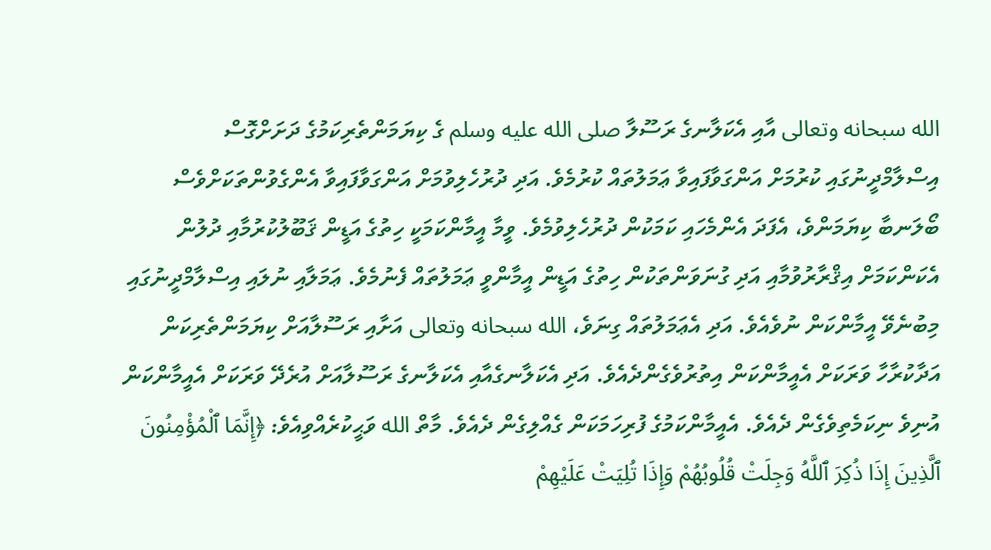الله سبحانه وتعالى އާއި އެކަލާނގެ ރަސޫލާ صلى الله عليه وسلم ގެ ކިޔަމަންތެރިކަމުގެ ދަށަށްގޮސް އިސްލާމްދީނުގައި ކުރުމަށް އަންގަވާފައިވާ ޢަމަލުތައް ކުރުމެވެ. އަދި ދުރުހެލިވުމަށް އަންގަވާފައިވާ އެންގެވުންތަކަށްވެސް ބޯލަނބާ ކިޔަމަންވެ، އެފަދަ އެންމެހައި ކަމަކުން ދުރުހެލިވުމެވެ. ވީމާ އީމާންކަމަކީ ހިތުގެ އަޑީން ޤަބޫލުކުރުމާއި ދުލުން އެކަންކަމަށް އިޤްރާރުވުމާއި އަދި ގުނަވަންތަކުން ހިތުގެ އަޑީން އީމާންވީ ޢަމަލުތައް ފެނުމެވެ. ޢަމަލާއި ނުލައި އިސްލާމްދީނުގައި މިބުނެވޭ އީމާންކަން ނުވެއެވެ. އަދި އެޢަމަލުތައް ގިނަވެ، الله سبحانه وتعالى އަށާއި ރަސޫލާއަށް ކިޔަމަންތެރިކަން އަދާކުރާހާ ވަރަކަށް އެއީމާންކަން އިތުރުވެގެންދެއެވެ. އަދި އެކަލާނގެއާއި އެކަލާނގެ ރަސޫލާއަށް އުރެދޭ ވަރަކަށް އެއީމާންކަން އުނިވެ ނިކަމެތިވެގެން ދެއެވެ. އެއީމާންކަމުގެ ފުރިހަމަކަން ގެއްލިގެން ދެއެވެ. މާތް الله ވަޙީކުރެއްވިއެވެ: ﴿إِنَّمَا ٱلْمُؤْمِنُونَ ٱلَّذِينَ إِذَا ذُكِرَ ٱللَّهُ وَجِلَتْ قُلُوبُهُمْ وَإِذَا تُلِيَتْ عَلَيْهِمْ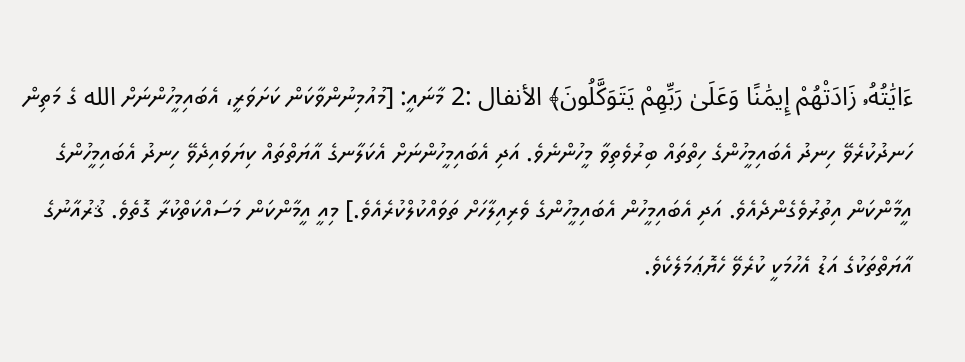ءَايَٰتُهُۥ زَادَتْهُمْ إِيمَٰنًا وَعَلَىٰ رَبِّهِمْ يَتَوَكَّلُونَ﴾ الأنفال :2 މާނައީ: [މުއުމިނުންވާކަން ކަށަވަރީ، އެބައިމީހުންނަށް الله ގެ މަތިން ހަނދުކުރެވޭ ހިނދު އެބައިމީހުންގެ ހިތްތައް ބިރުވެތިވާ މީހުންނެވެ. އަދި އެބައިމީހުންނަށް އެކަލާނގެ އާޔަތްތައް ކިޔަވައިދެވޭ ހިނދު އެބައިމީހުންގެ އީމާންކަން އިތުރުވެގެންދެއެވެ. އަދި އެބައިމީހުން އެބައިމީހުންގެ ވެރިއިލާހަށް ތަވައްކުލްކުރެއެވެ.] މިއީ އީމާންކަން މަސައްކަތްކުރާ ގޮތެވެ. ޤުރުއާނުގެ އާޔަތްތަކުގެ އަޑު އެހުމަކީ ކުރެވޭ ހެޔޮޢަމަލެކެވެ.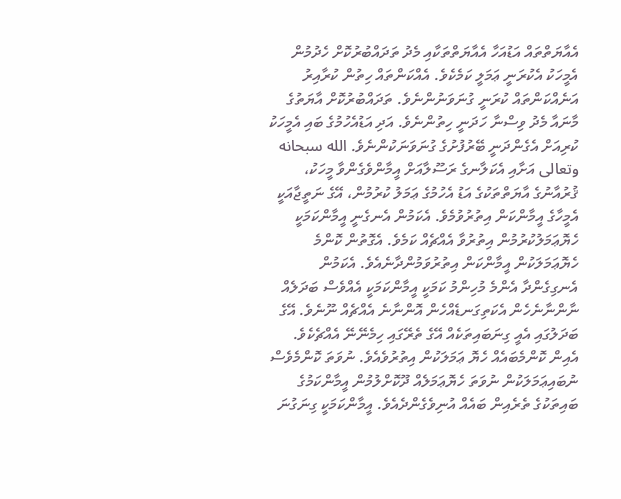އެއާޔަތްތައް އަޑުއަހާ އެއާޔަތްތަކާއި މެދު ތަދައްބުރުކޮށް ހެދުމުން އެމީހަކު އެކުރަނީ ޢަމަލީ ކަމެކެވެ. އެއްކަންތައް ހިތުން ކުރާއިރު އަނެއްކަންތައް ކުރަނީ ގުނަވަނުންނެވެ. ތަދައްބުރުކޮށް އާޔަތުގެ މާނައާ މެދު ވިސްނާ ހަދަނީ ހިތުންނެވެ. އަދި އަޑުއެހުމުގެ ބައި އެމީހަކު ކުރިއަށް އެގެންދަނީ ބޭރުފުށުގެ ގުނަވަނަކުންނެވެ. الله سبحانه وتعالى އަށާއި އެކަލާނގެ ރަސޫލާއަށް އީމާންވެގެންވާ މީހަކު، ޤުރުއާނުގެ އާޔަތްތަކުގެ އަޑު އެހުމުގެ ޢަމަލު ކުރުމުން، އޭގެ ނަތީޖާއަކީ އެމީހާގެ އީމާންކަން އިތުރުވުމެވެ. އެކަމުން އެނގެނީ އީމާންކަމަކީ ހެޔޮޢަމަލުކުރުމުން އިތުރުވާ އެއްޗެއް ކަމެވެ. އެގޮތުން ކޮންމެ ހެޔޮޢަމަލަކުން އީމާންކަން އިތުރުވަމުންދާނެއެވެ. އެކަމުން އެނގިގެންދާ އެންމެ މުހިންމު ކަމަކީ އީމާންކަމަކީ އެއްވެސް ބަދަލެއް ނާންނާނެހެން އެކަތިގަނޑެއްހެން އޮންނާނެ އެއްޗެއް ނޫނެވެ. އޭގެ ބަދަލުގައި އެއީ ގިނަބައިތަކެއް އޭގެ ތެރޭގައި ހިމެނޭނޭ އެއްޗެކެވެ. އެއިން ކޮންމެބައެއް ހެޔޮ ޢަމަލަކުން އިތުރުވެއެވެ. ނުވަތަ ކޮންމެވެސް ނުބައިޢަމަލަކުން ނުވަތަ ހެޔޮޢަމަލެއް ދޫކޮށްލުމުން އީމާންކަމުގެ ބައިތަކުގެ ތެރެއިން ބައެއް އުނިވެގެންދެއެވެ. އީމާންކަމަކީ ގިނަގުނަ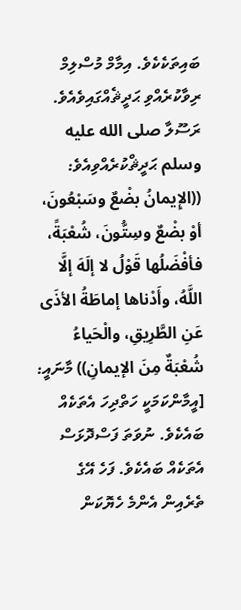ބައިތަކެކެވެ. އިމާމް މުސްލިމް ރިވާކުރެއްވި ޙަދީޘެއްގައިވެއެވެ. ރަސޫލާ صلى الله عليه وسلم ޙަދީޘްކުރެއްވިއެވެ: ((الإِيمانُ بضْعٌ وسَبْعُونَ، أوْ بضْعٌ وسِتُّونَ، شُعْبَةً، فأفْضَلُها قَوْلُ لا إلَهَ إلَّا اللَّهُ، وأَدْناها إماطَةُ الأذَى عَنِ الطَّرِيقِ، والْحَياءُ شُعْبَةٌ مِنَ الإيمانِ)) މާނައީ: [އީމާންކަމަކީ ހަތްދިހަ އެތަކެއް ބައެކެވެ. ނުވަތަ ފަސްދޮޅަސް އެތަކެއް ބައެކެވެ. ފަހެ އޭގެ ތެރެއިން އެންމެ ހެޔޮކަން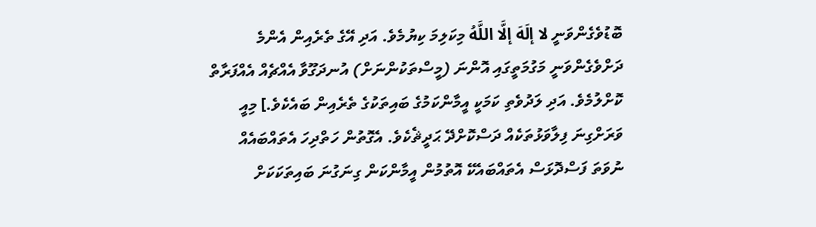ބޮޑުވެގެންވަނީ لا إلَهَ إلَّا اللَّهُ މިކަލިމަ ކިޔުމެވެ. އަދި އޭގެ ތެރެއިން އެންމެ ދަށްވެގެންވަނީ މަގުމަތީގައި އޮންނަ (މީސްތަކުންނަށް) އުނދަގޫވާ އެއްޗެއް އެއްފަރާތް ކޮށްލުމެވެ. އަދި ލަދުވެތި ކަމަކީ އީމާންކަމުގެ ބައިތަކުގެ ތެރެއިން ބައެކެވެ.] މިއީ ވަރަށްގިނަ ފިލާވަޅުތަކެއް ދަސްކޮށްދޭ ޙަދީޘެކެވެ. އެގޮތުން ހަތްދިހަ އެތައްބައެއް ނުވަތަ ފަސްދޮޅަސް އެތައްބައެކޭ އޮތުމުން އީމާންކަން ގިނަގުނަ ބައިތަކަކަށް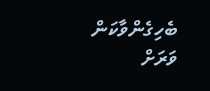ބެހިގެންވާކަން ވަރަށް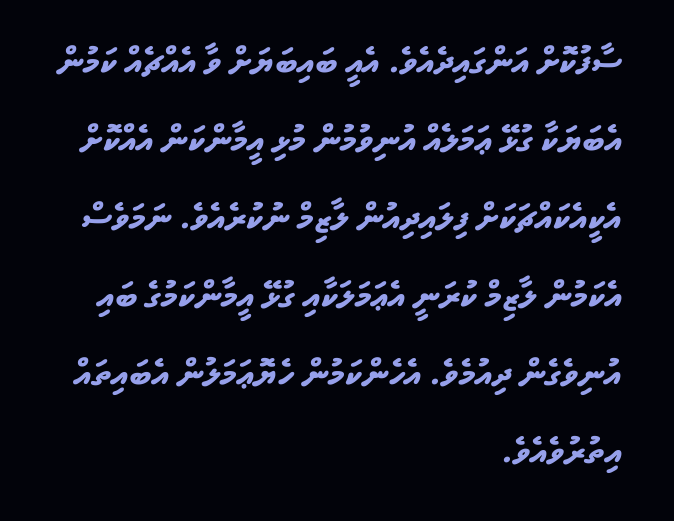ސާފުކޮށް އަންގައިދެއެވެ. އެއީ ބައިބަޔަށް ވާ އެއްޗެއް ކަމުން އެބަޔަކާ ގުޅޭ ޢަމަލެއް އުނިވުމުން މުޅި އީމާންކަން އެއްކޮށް އެކީއެކައްޗަކަށް ފިލައިދިއުން ލާޒިމް ނުކުރެއެވެ. ނަމަވެސް އެކަމުން ލާޒިމް ކުރަނީ އެޢަމަލަކާއި ގުޅޭ އީމާންކަމުގެ ބައި އުނިވެގެން ދިއުމެވެ. އެހެންކަމުން ހެޔޮޢަމަލުން އެބައިތައް އިތުރުވެއެވެ.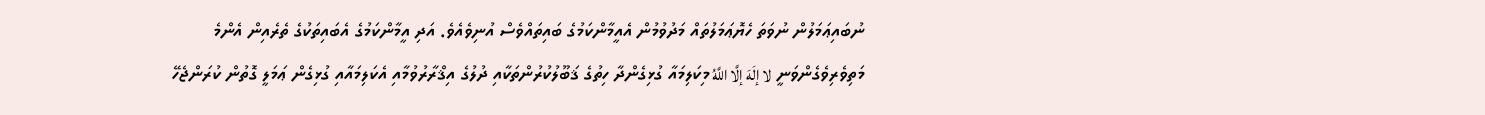ނުބައިޢަމަލުން ނުވަތަ ހެޔޮޢަމަލުތައް މަދުވުމުން އެއީމާންކަމުގެ ބައިތައްވެސް އުނިވެއެވެ. އަދި އީމާންކަމުގެ އެބައިތަކުގެ ތެރެއިން އެންމެ މަތިވެރިވެގެންވަނީ لا إلَهَ إلَّا اللَّهُ މިކަލިމައާ ގުޅިގެންދާ ހިތުގެ ޤަބޫލުކުރުންތަކާއި ދުލުގެ އިޤްރާރުވުމާއި އެކަލިމައާއި ގުޅިގެން ޢަމަލީ ގޮތުން ކުރަންޖެހޭ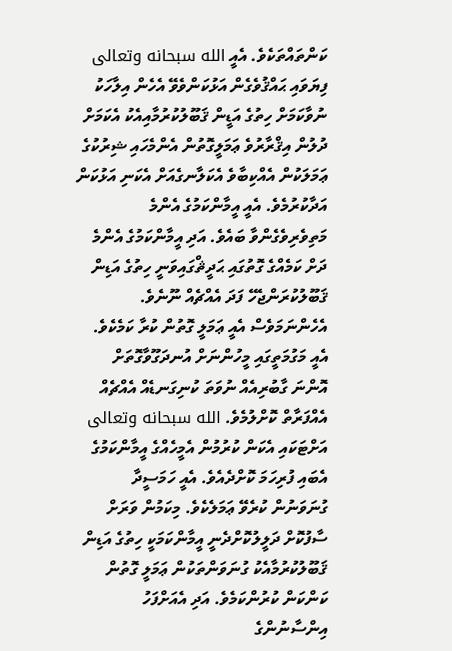ކަންތައްތަކެވެ. އެއީ الله سبحانه وتعالى ފިޔަވައި ޙައްޤުވެގެން އަޅުކަންވެވޭ އެހެން އިލާހަކު ނުވާކަމަށް ހިތުގެ އަޑީން ޤަބޫލުކުރުމާއިއެކު އެކަމަށް ދުލުން އިޤްރާރުވެ ޢަމަލީގޮތުން އެންމެހައި ޝިރުކުގެ ޢަމަލަކުން އެއްކިބާވެ އެކަލާނގެއަށް އެކަނި އަޅުކަން އަދާކުރުމެވެ. އެއީ އީމާންކަމުގެ އެންމެ މަތިވެރިވެގެންވާ ބައެވެ. އަދި އީމާންކަމުގެ އެންމެ ދަށް ކަމެއްގެ ގޮތުގައި ޙަދީޘްގައިވަނީ ހިތުގެ އަޑިން ޤަބޫލުކުރަންޖެހޭ ފަދަ އެއްޗެއް ނޫނެވެ. އެހެންނަމަވެސް އެއީ ޢަމަލީ ގޮތުން ކުރާ ކަމެކެވެ. އެއީ މަގުމަތީގައި މީހުންނަށް އުނދަގޫވާގޮތަށް އޮންނަ ގާބުރިއެއް ނުވަތަ ކުނިގަނޑެއް އެއްޗެއް އެއްފަރާތް ކޮށްލުމެވެ. الله سبحانه وتعالى އަށްޓަކައި އެކަން ކުރުމުން އެމީހެއްގެ އީމާންކަމުގެ އެބައި ފުރިހަމަ ކޮށްދެއެވެ. އެއީ ހަމަސީދާ ގުނަވަނުން ކުރެވޭ ޢަމަލެކެވެ. މިކަމުން ވަރަށް ސާފުކޮށް ދަލީލުކޮށްދެނީ އީމާންކަމަކީ ހިތުގެ އަޑިން ޤަބޫލުކުރުމާއެކު ގުނަވަންތަކުން ޢަމަލީ ގޮތުން ކަންކަން ކުރުންކަމެވެ. އަދި އެއަށްފަހު އިންސާނުންގެ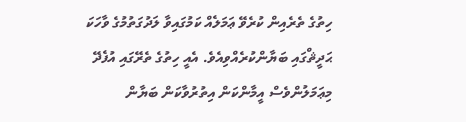ހިތުގެ ތެރެއިން ކުރެވޭ ޢަމަލެއް ކަމުގައިވާ ލަދުގަތުމުގެ ވާހަކަ ޙަދީޘްގައި ބަޔާންކުރެއްވިއެވެ. އެއީ ހިތުގެ ތެރޭގައި އުފެދޭ މިޢަމަލުންވެސް އީމާންކަން އިތުރުވާކަން ބަޔާން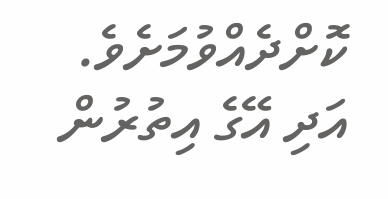ކޮށްދެއްވުމަށެވެ. އަދި އޭގެ އިތުރުން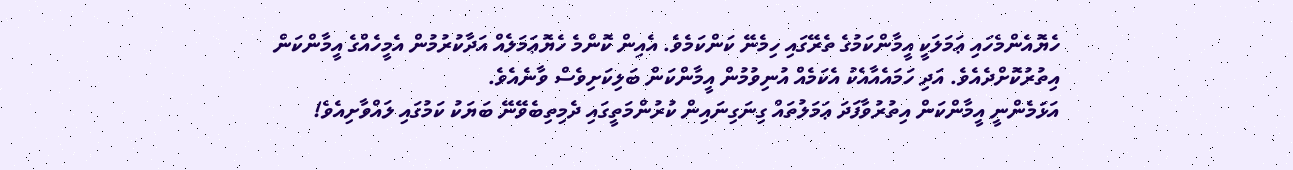ހެޔޮއެންމެހައި ޢަމަލަކީ އީމާންކަމުގެ ތެރޭގައި ހިމެނޭ ކަންކަމެވެ. އެއިން ކޮންމެ ހެޔޮޢަމަލެއް އަދާކުރުމުން އެމީހެއްގެ އީމާންކަން އިތުރުކޮށްދެއެވެ. އަދި ހަމައެއާއެކު އެކަމެއް އުނިވުމުން އީމާންކަން ބަލިކަށިވެސް ވާނެއެވެ.
އަޅަމެންނީ އީމާންކަން އިތުރުވާފަދަ ޢަމަލުތައް ގިނަގިނައިން ކުރުންމަތީގައި ދެމިތިބެވޭނޭ ބަޔަކު ކަމުގައި ލައްވާށިއެވެ!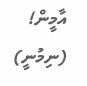އާމީން!
(ނިމުނީ)